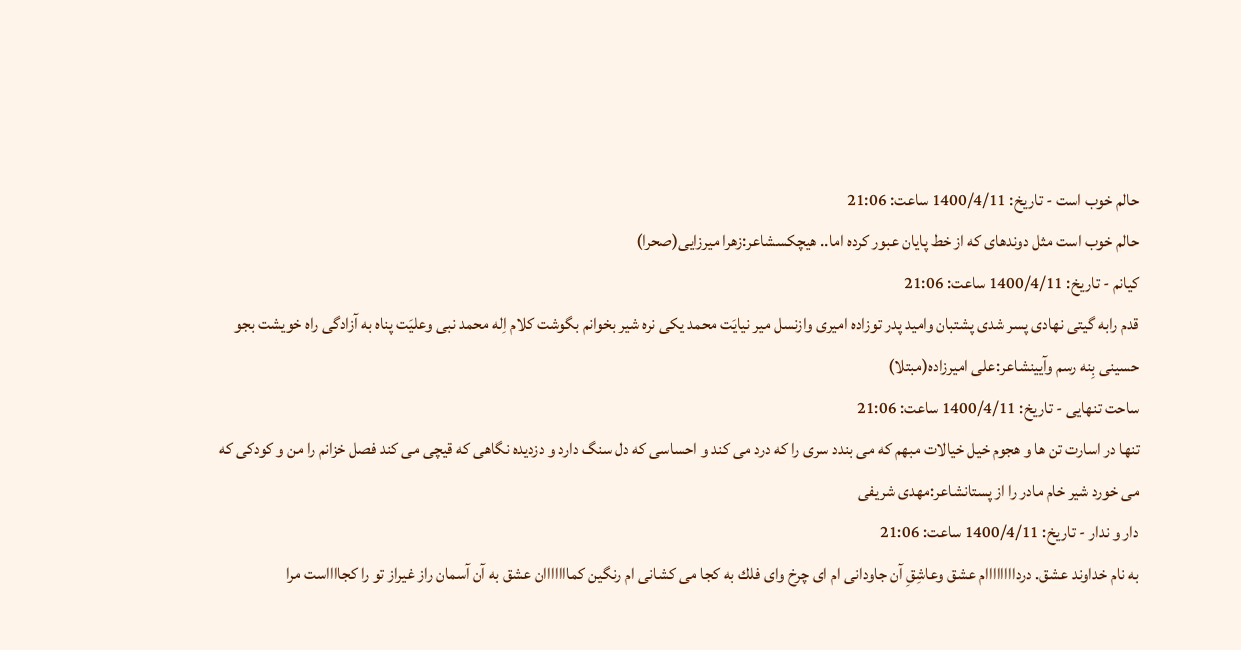حالم خوب است - تاریخ: 1400/4/11 ساعت: 21:06
حالم خوب است مثل دوندهای که از خط پایان عبور کرده اما.. هیچکسشاعر:زهرا میرزایی(صحرا)
کیانم - تاریخ: 1400/4/11 ساعت: 21:06
قدم رابه گیتی نهادی پسر شدی پشتبان وامید پدر توزاده امیری وازنسل میر نیایَت محمد یکی نره شیر بخوانم بگوشت کلام اِله محمد نبی وعلیَت پناه به آزادگی راه خویشت بجو حسینی بِنه رسم وآیینشاعر:علی امیرزاده(مبتلا)
ساحت تنهایی - تاریخ: 1400/4/11 ساعت: 21:06
تنها در اسارت تن ها و هجوم خیل خیالات مبهم که می بندد سری را که درد می کند و احساسی که دل سنگ دارد و دزدیده نگاهی که قیچی می کند فصل خزانم را من و کودکی که می خورد شیر خام مادر را از پستانشاعر:مهدی شریفی
دار و ندار - تاریخ: 1400/4/11 ساعت: 21:06
به نام خداوند عشق. درداااااااام عشق وعاشِقِ آن جاودانی ام ای چرخ وای فلك به كجا می كشانی ام رنگين كمااااااان عشق به آن آسمان راز غيراز تو را كجااااست مرا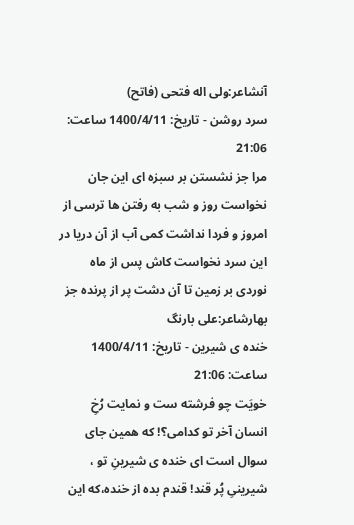آنشاعر:ولی اله فتحی (فاتح)
سرد روشن - تاریخ: 1400/4/11 ساعت: 21:06
مرا جز نشستن بر سبزه ای این جان نخواست روز و شب به رفتن ها ترسی از امروز و فردا نداشت کمی آب از آن دریا در این سرد نخواست کاش پس از ماه نوردی بر زمین تا آن دشت پر از پرنده جز بهارشاعر:علی بارنگ
خنده ی شیرین - تاریخ: 1400/4/11 ساعت: 21:06
خویَت چو فرشته ست و نمایت رُخِ انسان آخر تو کدامی؟! که همین جای سوال است ای خنده ی شیرینِ تو ، شیرینیِ پُر قند! قندم بده از خنده،که این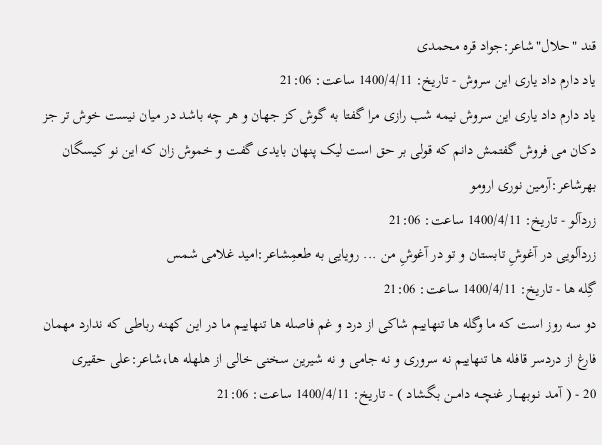قند "حلال"شاعر:جواد قره محمدی
یاد دارم داد یاری این سروش - تاریخ: 1400/4/11 ساعت: 21:06
یاد دارم داد یاری این سروش نیمه شب رازی مرا گفتا به گوش کز جهان و هر چه باشد در میان نیست خوش تر جز دکان می فروش گفتمش دانم که قولی بر حق است لیک پنهان بایدی گفت و خموش زان که این نو کیسگان بهرشاعر:آرمین نوری ارومو
زردآلو - تاریخ: 1400/4/11 ساعت: 21:06
زردآلویی در آغوشِ تابستان و تو در آغوشِ من ... رویایی به طعمِشاعر:امید غلامی شمس
گِله ها - تاریخ: 1400/4/11 ساعت: 21:06
دو سه روز است که ما وگله ها تنهاییم شاکی از درد و غم فاصله ها تنهاییم ما در این کهنه رباطی که ندارد مهمان فارغ از دردسر قافله ها تنهاییم نه سروری و نه جامی و نه شیرین سخنی خالی از هلهله ها،شاعر:علی حقیری
20 - ( آمـد نـوبهـــار غنچــه دامــن بگـشاد ) - تاریخ: 1400/4/11 ساعت: 21:06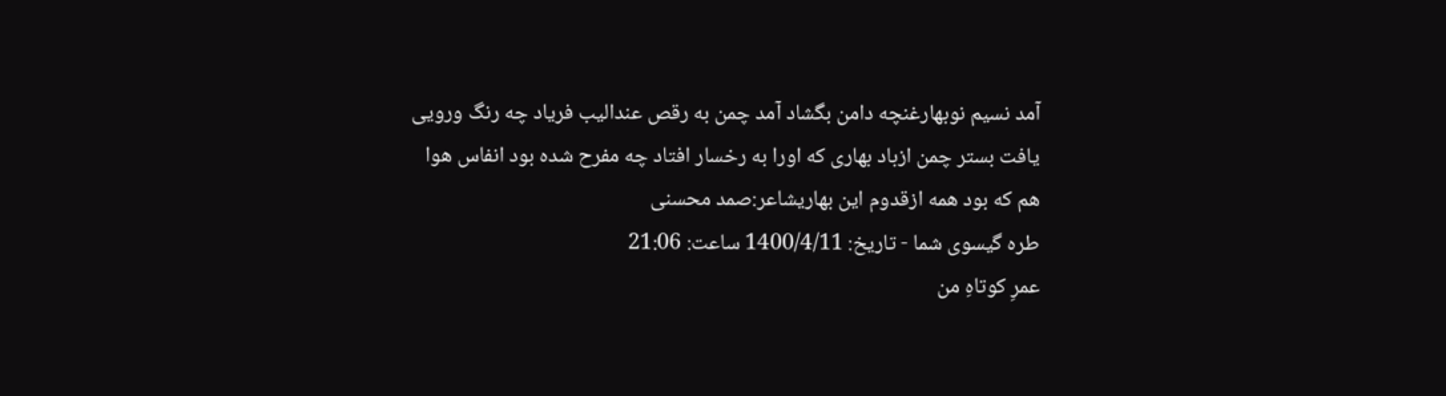آمد نسیم نوبهارغنچه دامن بگشاد آمد چمن به رقص عندالیب فریاد چه رنگ ورویی یافت بستر چمن ازباد بهاری که اورا به رخسار افتاد چه مفرح شده بود انفاس هوا هم که بود همه ازقدوم این بهاریشاعر:صمد محسنی
طره گیسوی شما - تاریخ: 1400/4/11 ساعت: 21:06
عمرِ کوتاهِ من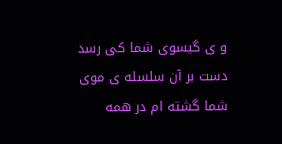و ی گیسوی شما کی رسد دست بر آن سلسله ی موی شما گشته ام در همه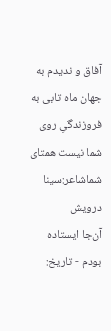آفاق و ندیدم به جهان ماه تابی به فروزندگیِ روی شما نیست همتای شماشاعر:سینا درویش
آن‌جا ایستاده بودم - تاریخ: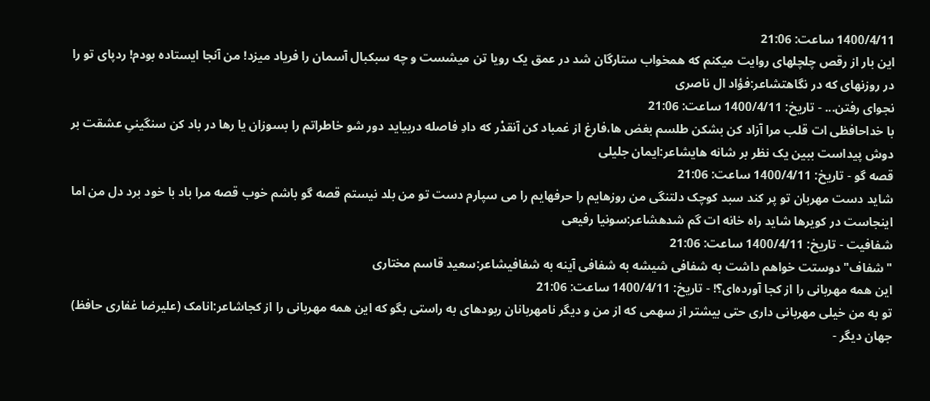1400/4/11 ساعت: 21:06
این بار از رقص چلچلهای روایت میکنم که همخواب ستارگان شد در عمق یک رویا تن میشست و چه سبکبال آسمان را فریاد میزد! من آنجا ایستاده بودم! ردپای تو را در روزنهای که در نگاهتشاعر:فؤاد ال ناصری
نجوای رفتن... - تاریخ: 1400/4/11 ساعت: 21:06
با خداحافظی ات قلب مرا آزاد کن بشکن طلسم بغض ها،فارغ از غمباد کن آنقدْر که دادِ فاصله دربیاید دور شو خاطراتم را بسوزان یا رها در باد کن سنگینیِ عشقت بر دوش پیداست ببین یک نظر بر شانه هایشاعر:ایمان جلیلی
قصه گو - تاریخ: 1400/4/11 ساعت: 21:06
شاید دست مهربان تو پر کند سبد کوچک دلتنگی من روزهایم را حرفهایم را می سپارم دست تو من بلد نیستم قصه گو باشم خوب قصه مرا باد با خود برد دل من اما اینجاست در کویرها شاید راه خانه ات گم شدهشاعر:سونیا رفیعی
شفافیت - تاریخ: 1400/4/11 ساعت: 21:06
"شفاف" دوستت خواهم داشت به شفافی شیشه به شفافی آینه به شفافیشاعر:سعید قاسم مختاری
این همه مهربانی را از کجا آورده‌ای؟! - تاریخ: 1400/4/11 ساعت: 21:06
تو به من خیلی مهربانی داری حتی بیشتر از سهمی که از من و دیگر نامهربانان ربودهای به راستی بگو که این همه مهربانی را از کجاشاعر:انامک (علیرضا غفاری حافظ)
جهان دیگر -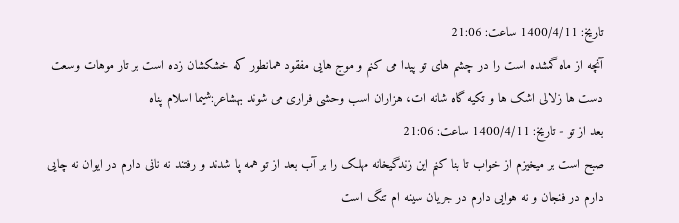تاریخ: 1400/4/11 ساعت: 21:06
آنچه از ماه گمشده است را در چشم های تو پیدا می کنم و موج هایی مفقود همانطور که خشکشان زده است بر تار موهات وسعت دست ها زلالی اشک ها و تکیه گاه شانه ات، هزاران اسب وحشی فراری می شوند بهشاعر:شیما اسلام پناه
بعد از تو - تاریخ: 1400/4/11 ساعت: 21:06
صبح است بر میخیزم از خواب تا بنا کنم این زندگیخانه مهلک را بر آب بعد از تو همه پا شدند و رفتند نه نانی دارم در ایوان نه چایی دارم در فنجان و نه هوایی دارم در جریان سینه ام تنگ است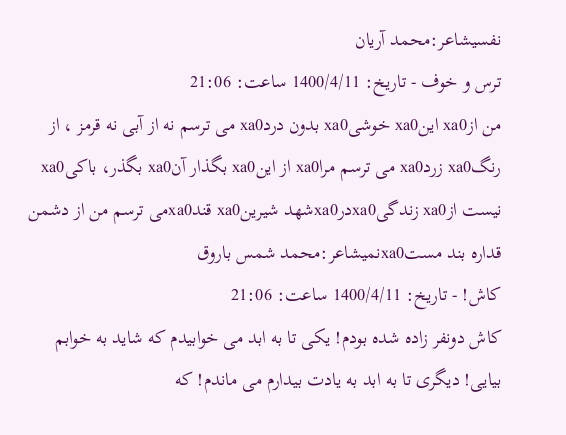نفسیشاعر:محمد آریان
ترس و خوف - تاریخ: 1400/4/11 ساعت: 21:06
من ازxa0 اینxa0 خوشیxa0 بدون دردxa0 می ترسم نه از آبی نه قرمز ، از رنگxa0 زردxa0 می ترسم مراxa0 از اینxa0 بگذار آنxa0 بگذر، باکیxa0 نیست ازxa0 زندگیxa0درxa0شهد شیرینxa0 قندxa0می ترسم من از دشمن قداره بند مستxa0نمیشاعر:محمد شمس باروق
کاش! - تاریخ: 1400/4/11 ساعت: 21:06
کاش دونفر زاده شده بودم! یکی تا به ابد می خوابیدم که شاید به خوابم بیایی! دیگری تا به ابد به یادت بیدارم می ماندم! که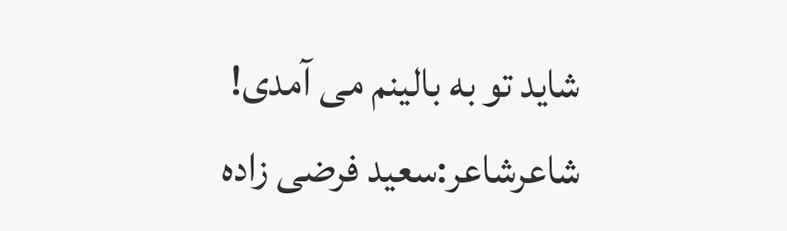شاید تو به بالینم می آمدی! شاعرشاعر:سعید فرضی زاده